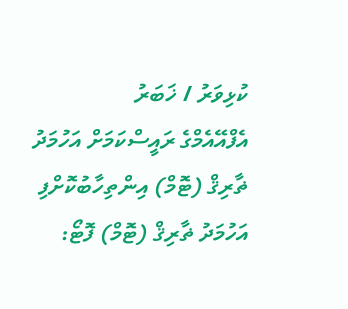ކުޅިވަރު / ޚަބަރު
އެފްއޭއެމްގެ ރައީސްކަމަށް އަހުމަދު ޡާރިޤް (ޓޮމް) އިންތިހާބުކޮށްފި
އަހުމަދު ޡާރިޤް (ޓޮމް) ފޮޓޯ: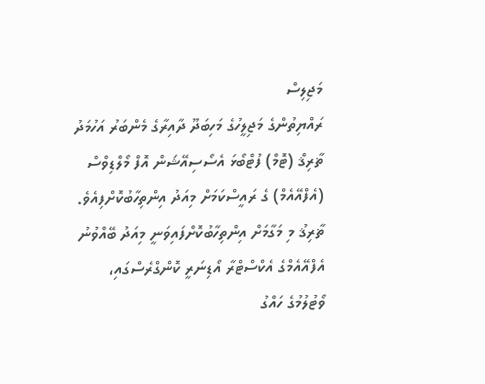މަޖިލިސް
ރައްޔިތުންގެ މަޖިލީހުގެ މަހިބަދޫ ދާއިރާގެ މެންބަރު އަހުމަދު ޡާރިޤް (ޓޮމް) ފުޓްބޯޅަ އެސޯސިއޭޝަން އޮފް މޯލްޑިވްސް (އެފްއޭއެމް) ގެ ރައީސްކަމަށް މިއަދު އިންތިހާބުކޮށްފިއެވެ. ޡާރިޤު މި މަގާމަށް އިންތިހާބުކޮށްފައިވަނީ މިއަދު ބޭއްވުނު އެފްއޭއެމްގެ އެކްސްޓްރާ އޯޑިނަރީ ކޮންގްރެސްގައި، ވޯޓުލުމުގެ ހައްގު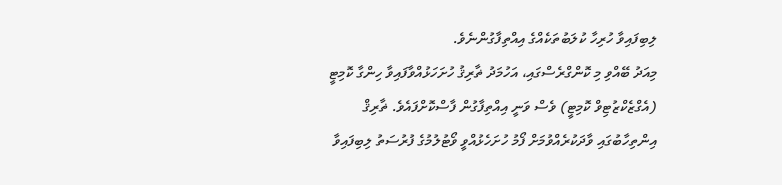ލިބިފައިވާ ހުރިހާ ކުލަބުތަކެއްގެ އިއްތިފާގުންނެވެ.
މިއަދު ބޭއްވި މި ކޮންގްރެސްގައި، އަހުމަދު ޡާރިޤު ހުށަހަޅުއްވާފައިވާ ހިންގާ ކޮމިޓީ (އެގްޒެކްޒުޓިވް ކޮމިޓީ) ވެސް ވަނީ އިއްތިފާގުން ފާސްކޮށްފައެވެ. ޡާރިޤް އިންތިހާބުގައި ވާދަކުރެއްވުމަށް ފޯމު ހުށަހެޅުއްވީ ވޯޓުލުމުގެ ފުރުސަތު ލިބިފައިވާ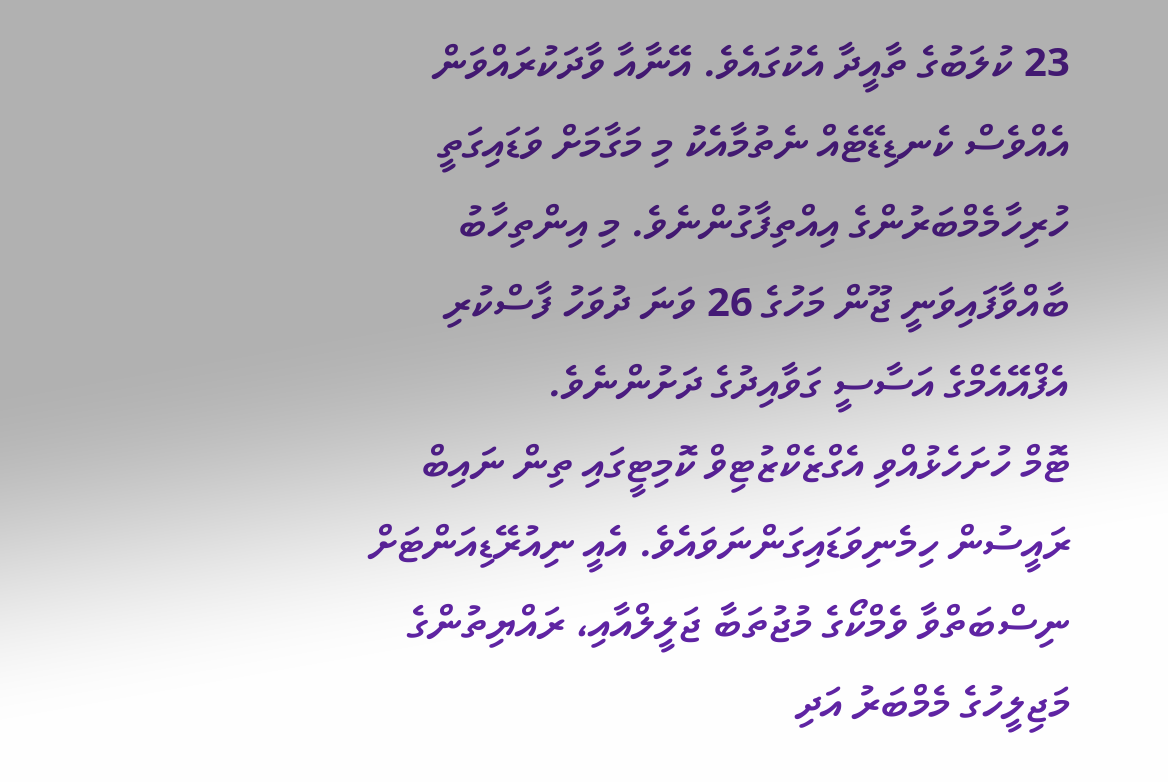23 ކުލަބުގެ ތާއީދާ އެކުގައެވެ. އޭނާއާ ވާދަކުރައްވަން އެއްވެސް ކެނޑިޑޭޓެއް ނެތުމާއެކު މި މަގާމަށް ވަޑައިގަތީ ހުރިހާމެމްބަރުންގެ އިއްތިފާގުންނެވެ. މި އިންތިހާބު ބާއްވާފައިވަނީ ޖޫން މަހުގެ 26 ވަނަ ދުވަހު ފާސްކުރި އެފްއޭއެމްގެ އަސާސީ ގަވާއިދުގެ ދަށުންނެވެ.
ޓޮމް ހުށަހެޅުއްވި އެގްޒެކްޒުޓިވް ކޮމިޓީގައި ތިން ނައިބް ރައީސުން ހިމެނިވަޑައިގަންނަވައެވެ. އެއީ ނިއުރޭޑިއަންޓަށް ނިސްބަތްވާ ވެމްކޯގެ މުޖުތަބާ ޖަލީލްއާއި، ރައްޔިތުންގެ މަޖިލީހުގެ މެމްބަރު އަދި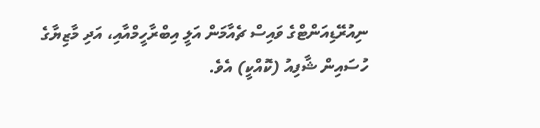ނިއުރޭޑިއަންޓްގެ ވައިސް ޗެއާމަން އަލީ އިބްރާހީމްއާއި، އަދި މާޒިޔާގެ ހުސައިން ޝާފިއު (ކޮއްކީ) އެވެ.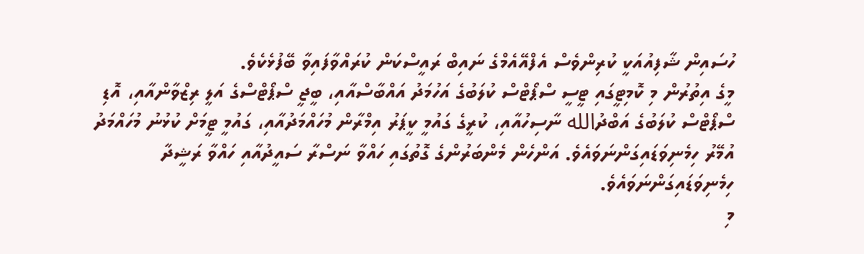ހުސައިން ޝާފިއުއަކީ ކުރިންވެސް އެފްއޭއެމްގެ ނައިބް ރައީސްކަން ކުރައްވާފައިވާ ބޭފުޅެކެވެ.
މީގެ އިތުރުން މި ކޮމިޓީގައި ޓީސީ ސްޕޯޓްސް ކުލަބުގެ އަހުމަދު އައްބާސްއާއި، ބީޖީ ސްޕޯޓްސްގެ އަލީ ރިޒްވާންއާއި، އޮޑި ސްޕޯޓްސް ކުލަބުގެ އަބްދުالله ނާސިހުއާއި، ކުރީގެ ގައުމީ ކީޕަރު އިމްރާން މުހައްމަދުއާއި، ގައުމީ ޓީމަށް ކުޅުނު މުހައްމަދު އުމޭރު ހިމެނިވަޑައިގަންނަވައެވެ. އަންހެން މެންބަރުންގެ ގޮތުގައި ހައްވާ ނަސްރާ ސައީދުއާއި ހައްވާ ރަޝީދާ ހިމެނިވަޑައިގަންނަވައެވެ.
މި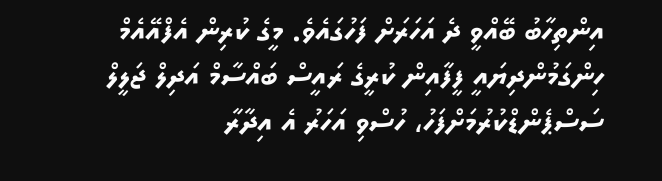އިންތިހާބު ބޭއްވީ ދެ އަހަރަށް ފަހުގައެވެ. މީގެ ކުރިން އެފްއޭއެމް ހިންގަމުންދިޔައީ ފީފާއިން ކުރީގެ ރައީސް ބައްސާމް އަދިލް ޖަލީލް ސަސްޕެންޑްކުރުމަށްފަހު، ހުސްވި އަހަރު އެ އިދާރާ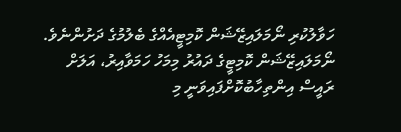ހަވާލުކުރި ނޯމަލައިޒޭޝަން ކޮމިޓީއެއްގެ ބެލުމުގެ ދަށުންނެވެ. ނޯމަލައިޒޭޝަން ކޮމިޓީގެ ދައުރު މިމަހު ހަމަވާއިރު، އަލަށް ރައީސް އިންތިހާބުކޮށްފައިވަނީ މި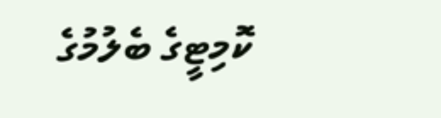ކޮމިޓީގެ ބެލުމުގެ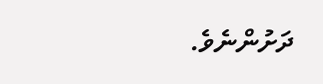ދަށުންނެވެ.